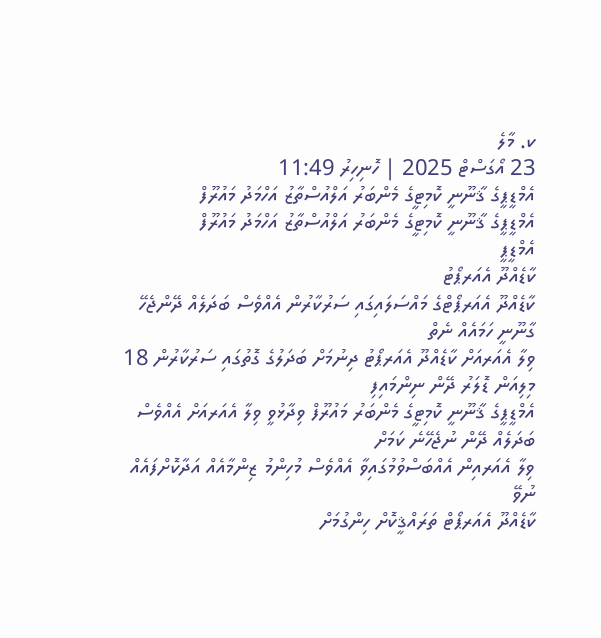ކ. މާލެ
23 އޯގަސްޓް 2025 | ހޮނިހިރު 11:49
އެމްޑީޕީގެ ޤާނޫނީ ކޮމިޓީގެ މެންބަރު އަލްއުސްތާޒު އަހްމަދު މައުރޫފް
އެމްޑީޕީގެ ޤާނޫނީ ކޮމިޓީގެ މެންބަރު އަލްއުސްތާޒު އަހްމަދު މައުރޫފް
އެމްޑީޕީ
ކާޑެއްދޫ އެއަރޕޯޓު
ކާޑެއްދޫ އެއަރޕޯޓްގެ މައްސަލައިގައި ސަރުކާރުން އެއްވެސް ބަދަލެއް ދޭންޖެހޭ ގާނޫނީ ހަމައެއް ނެތް
ވިލާ އެއަރއަށް ކާޑެއްދޫ އެއަރޕޯޓު ދިނުމަށް ބަދަލުގެ ގޮތުގައި ސަރުކާރުން 18 މިލިއަން ޑޮލަރު ދޭން ނިންމައިފި
އެމްޑީޕީގެ ޤާނޫނީ ކޮމިޓީގެ މެންބަރު މައުރޫފް ވިދާޅުވީ ވިލާ އެއަރއަށް އެއްވެސް ބަދަލެއް ދޭން ނުޖެހޭނެ ކަމަށް
ވިލާ އެއަރއިން އެއްބަސްވުމުގައިވާ އެއްވެސް މުހިންމު ޒިންމާއެއް އަދާކޮށްފައެއް ނުވޭ
ކާޑެއްދޫ އެއަރޕޯޓް ތަރައްޤީކޮށް ހިންގުމަށް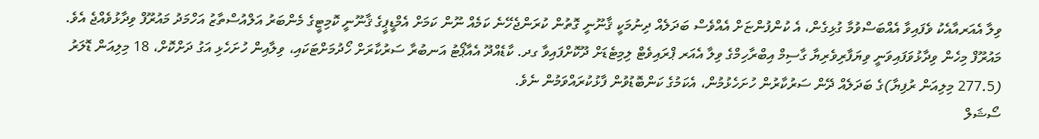ވިލާ އެއަރއާއެކު ވެފައިވާ އެއްބަސްވުމާ ގުޅިގެން، އެ ކުންފުންޏަށް އެއްވެސް ބަދަލެއް ދިނުމަކީ ޤާނޫނީ ގޮތުން ކުރަންޖެހޭނެ ކަމެއް ނޫން ކަމަށް އެމްޑީޕީގެ ޤާނޫނީ ކޮމިޓީގެ މެންބަރު އަލްއުސްތާޒު އަހްމަދު މައުރޫފް ވިދާޅުވެއްޖެ އެވެ.
މައުރޫފް މިހެން ވިދާޅުވަފައިވަނީ ވިޔަފާރިވެރިޔާ ގާސިމް އިބްރާހިމްގެ ވިލާ އެއަރ ޕްރައިވެޓް ލިމިޓެޑަށް ދޫކޮށްފައިވާ ގދ. ކާޑެއްދޫ އެއާޕޯޓު އަނބުރާ ސަރުކާރަށް ހޯދުމަށްޓަކައި، ވިލާއިން ހުށަހެޅި އަގު ދަށްކޮށް، 18 މިލިއަން ޑޮލަރު (277.5 މިލިއަން ރުފިޔާ)ގެ ބަދަލެއް ދޭން ސަރުކާރުން ހުށަހެޅުމުން، އެކަމުގެ ކަންބޮޑުވުން ފާޅުކުރައްވަމުން ނެވެ.
ސޯޝަލް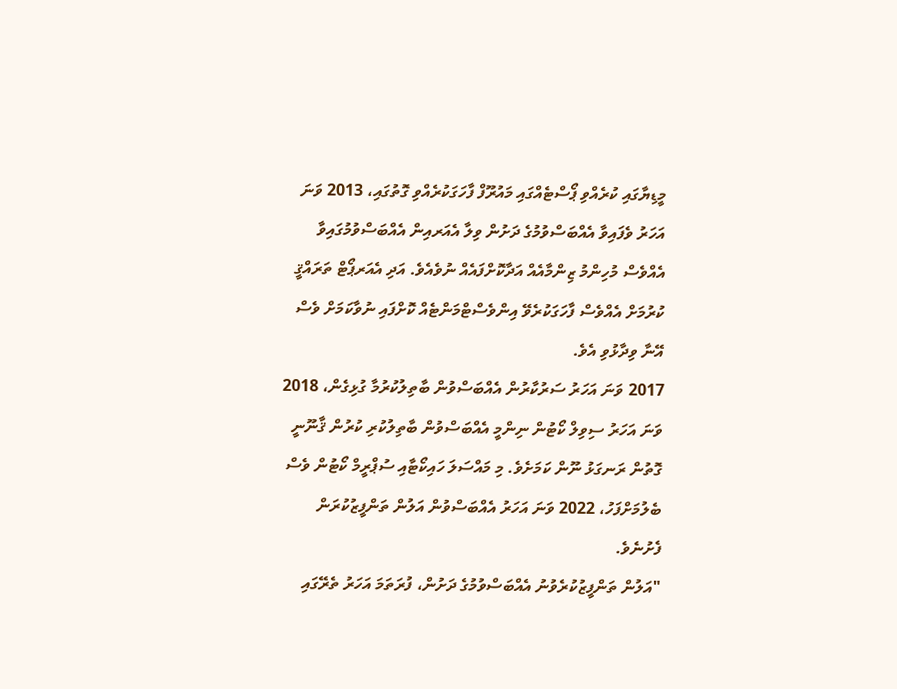މީޑިޔާގައި ކުރެއްވި ޕޯސްޓެއްގައި މައުރޫފް ފާހަގަކުރެއްވި ގޮތުގައި، 2013 ވަނަ އަހަރު ވެފައިވާ އެއްބަސްވުމުގެ ދަށުން ވިލާ އެއަރއިން އެއްބަސްވުމުގައިވާ އެއްވެސް މުހިންމު ޒިންމާއެއް އަދާކޮށްފައެއް ނުވެއެވެ. އަދި އެއަރޕޯޓް ތަރައްޤީ ކުރުމަށް އެއްވެސް ފާހަގަކުރެވޭ އިންވެސްޓްމަންޓެއް ކޮށްފައި ނުވާކަމަށް ވެސް އޭނާ ވިދާޅުވި އެވެ.
2017 ވަނަ އަހަރު ސަރުކާރުން އެއްބަސްވުން ބާތިލުކުރުމާ ގުޅިގެން، 2018 ވަނަ އަހަރު ސިވިލް ކޯޓުން ނިންމީ އެއްބަސްވުން ބާތިލުކުރި ކުރުން ޤާނޫނީ ގޮތުން ރަނގަޅު ނޫން ކަމަށެވެ. މި މައްސަލަ ހައިކޯޓާއި ސުޕްރީމް ކޯޓުން ވެސް ބެލުމަށްފަހު، 2022 ވަނަ އަހަރު އެއްބަސްވުން އަލުން ތަންފީޒުކުރަން ފެށުނެވެ.
"އަލުން ތަންފީޒުކުރެވުނު އެއްބަސްވުމުގެ ދަށުން، ފުރަތަމަ އަހަރު ތެރޭގައި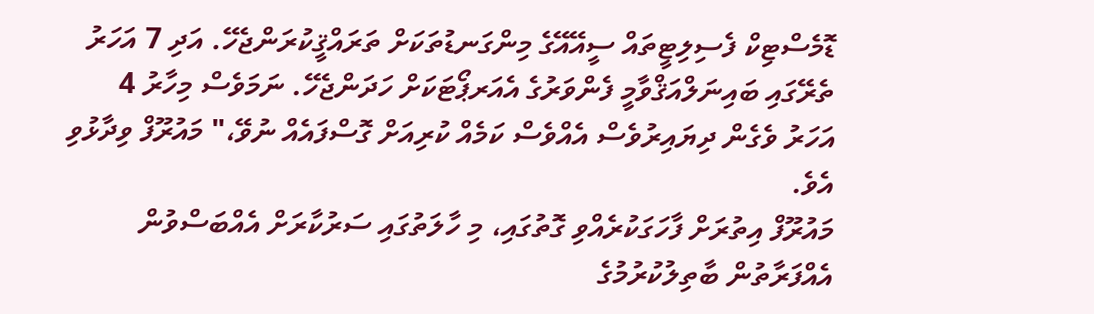ޑޮމެސްޓިކް ފެސިލިޓީތައް ސީއޭއޭގެ މިންގަނޑުތަކަށް ތަރައްޤީކުރަންޖެހޭ. އަދި 7 އަހަރު ތެރޭގައި ބައިނަލްއަޤްވާމީ ފެންވަރުގެ އެއަރޕޯޓަކަށް ހަދަންޖެހޭ. ނަމަވެސް މިހާރު 4 އަހަރު ވެގެން ދިޔައިރުވެސް އެއްވެސް ކަމެއް ކުރިއަށް ގޮސްފައެއް ނުވޭ،" މައުރޫފް ވިދާޅުވި އެވެ.
މައުރޫފް އިތުރަށް ފާހަގަކުރެއްވި ގޮތުގައި، މި ހާލަތުގައި ސަރުކާރަށް އެއްބަސްވުން އެއްފަރާތުން ބާތިލުކުރުމުގެ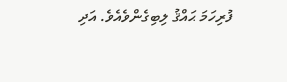ފުރިހަމަ ޙައްޤު ލިބިގެންވެއެވެ. އަދި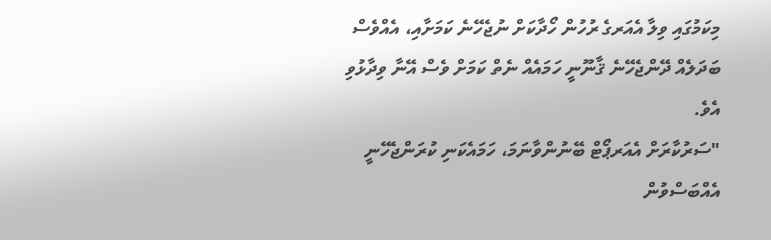މިކަމުގައި ވިލާ އެއަރގެ ރުހުން ހޯދާކަށް ނުޖެހޭނެ ކަމަށާއި، އެއްވެސް ބަދަލެއް ދޭންޖެހޭނެ ޤާނޫނީ ހަމައެއް ނެތް ކަމަށް ވެސް އޭނާ ވިދާޅުވި އެވެ.
"ސަރުކާރަށް އެއަރޕޯޓް ބޭނުންވާނަމަ، ހަމައެކަނި ކުރަންޖެހޭނީ އެއްބަސްވުން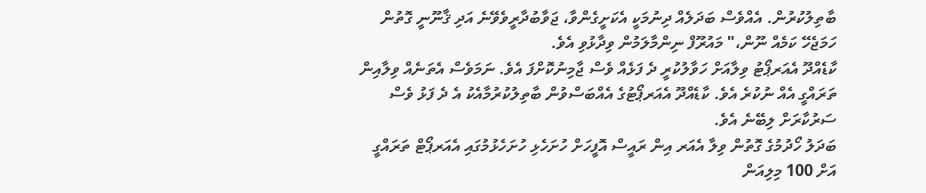ބާތިލުކުރުން. އެއްވެސް ބަދަލެއް ދިނުމަކީ އެކަށީގެންވާ، ޖަވާބުދާރީވެވޭނެ އަދި ޤާނޫނީ ގޮތުން ހަމަޖެހޭ ކަމެއް ނޫން،" މައުރޫފް ނިންމާލަމުން ވިދާޅުވި އެވެ.
ކާޑެއްދޫ އެއަރޕޯޓު ވިލާއަށް ހަވާލުކުރީ ދެ ފަޅެއް ވެސް ޖާމިނުކޮށްފަ އެވެ. ނަމަވެސް އެތަނެއް ވިލާއިން ތަރައްގީ އެއް ނުކުރެ އެވެ. ކާޑެއްދޫ އެއަރޕޯޓުގެ އެއްބަސްވުން ބާތިލުކުރުމާއެކު އެ ދެ ފަޅު ވެސް ސަރުކާރަށް ލިބޭނެ އެވެ.
ބަދަލު ހޯދުމުގެ ގޮތުން ވިލާ އެއަރ އިން ރައީސް އޮފީހަށް ހުށަހެޅި ހުށަހެޅުމުގައި އެއަރޕޯޓް ތަރައްގީ އަށް 100 މިލިއަން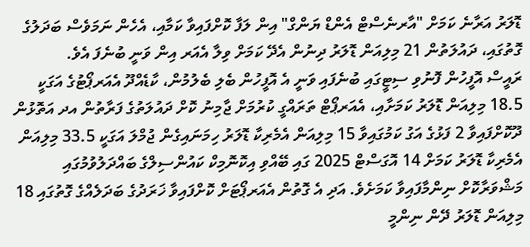ޑޮލަރު އަރާނެ ކަމަށް "އާރނެސްޓް އެންޑް ޔަންގް" އިން ލަފާ ކޮށްފައިވާ ކަމާއި، އެހެން ނަމަވެސް ބަދަލުގެ ގޮތުގައި، ދައުލަތުން 21 މިލިއަން ޑޮލަރު ދިނުން އެދޭ ކަމަށް ވިލާ އެއަރ އިން ވަނީ ބުނެފަ އެވެ.
ރައީސް އޮފީހުން ފޮނުވި ސިޓީގައި ބުނެފައި ވަނީ އެ އޮފީހުން ބެލި ބެލުމުން، ކާޑެއްދޫ އެއަރޕޯޓުގެ އަގަކީ 18.5 މިލިއަން ޑޮލަރު ކަމަށާއި، އެއަރޕޯޓް ތަރައްގީ ކުރުމަށް ޖާމިނު ކޮށް ދައުލަތުގެ ފަރާތުން އދ އަތޮޅުން ދޫކޮށްފައިވާ 2 ފަޅުގެ އަގު ކަމުގައިވާ 15 މިލިއަން އެމެރިކާ ޑޮލަރު ހިމަނައިގެން ޖުމްލަ އަގަކީ 33.5 މިލިއަން އެމެރިކާ ޑޮލަރު ކަމަށް 14 އޮގަސްޓް 2025 ގައި ބޭއްވި އިކޮނޮމިކް ކައުންސިލްގެ ބައްދަލުވުމުގައި މަޝްވަރާކޮށް ނިންމާފައިވާ ކަމަށެވެ. އަދި އެ ގޮތުން އެއަރޕޯޓަށް ކޮށްފައިވާ ޚަރަދުގެ ބަދަލެއްގެ ގޮތުގައި 18 މިލިއަން ޑޮލަރު ދޭން ނިންމީ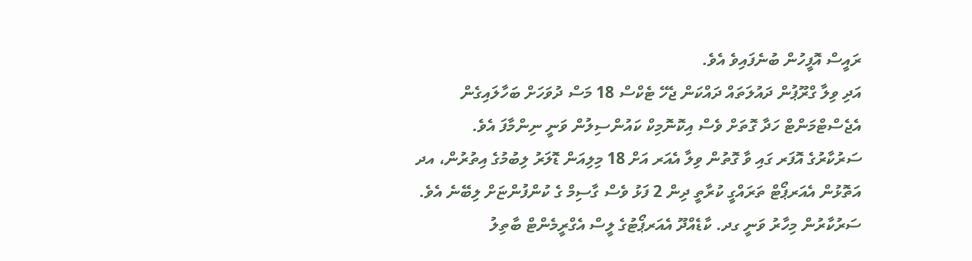ރައީސް އޮފީހުން ބުނެފައިވެ އެވެ.
އަދި ވިލާ ގްރޫޕުން ދައުލަތައް ދައްކަން ޖެހޭ ޓެކްސް 18 މަސް ދުވަހަށް ބަހާލައިގެން އެޖެސްޓްމަންޓް ހަދާ ގޮތަށް ވެސް އިކޮނޮމިކް ކައުންސިލުން ވަނީ ނިންމާފަ އެވެ.
ސަރުކާރުގެ އޮފަރ ގައި ވާ ގޮތުން ވިލާ އެއަރ އަށް 18 މިލިއަން ޑޮލަރު ލިބުމުގެ އިތުރުން، އދ އަތޮޅުން އެއަރޕޯޓް ތަރައްގީ ކުރާތީ ދިން 2 ފަޅު ވެސް ގާސިމް ގެ ކުންފުންޏަށް ލިބޭނެ އެވެ.
ސަރުކާރުން މިހާރު ވަނީ ގދ. ކާޑެއްދޫ އެއަރޕޯޓުގެ ލީސް އެގްރީމެންޓް ބާތިލު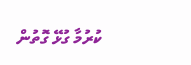ކުރުމާ ގުޅޭ ގޮތުން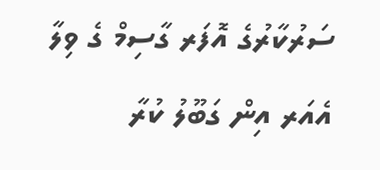ސަރުކާރުގެ އޮފަރ ގާސިމް ގެ ވިލާ އެއަރ އިން ގަބޫލު ކުރާ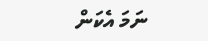ނަމަ އެކަން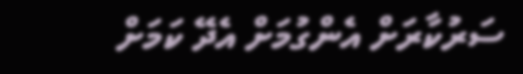ސަރުކާރަށް އެންގުމަށް އެދޭ ކަމަށް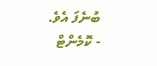ބުނެފަ އެވެ.
- ކޮމެންޓް